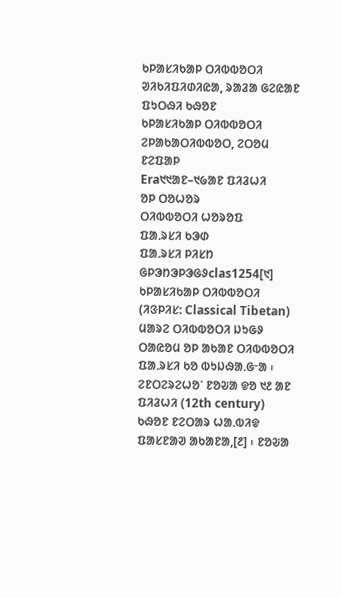ᱠᱞᱟᱥᱤᱠᱟᱞ ᱛᱤᱵᱵᱚᱛᱤ
ᱣᱤᱠᱤᱯᱤᱰᱤᱭᱟ, ᱨᱟᱲᱟ ᱜᱮᱭᱟᱱ ᱯᱩᱛᱷᱤ ᱠᱷᱚᱱ
ᱠᱞᱟᱥᱤᱠᱟᱞ ᱛᱤᱵᱵᱚᱛᱤ
ᱮᱞᱟᱠᱟᱛᱤᱵᱵᱚᱛ, ᱮᱛᱚᱢ ᱱᱮᱯᱟᱞ
Era᱑᱑ᱟᱱ–᱑᱙ᱟᱱ ᱯᱤᱲᱦᱤ
ᱚᱞ ᱛᱚᱦᱚᱨ
ᱛᱤᱵᱵᱚᱛᱤ ᱦᱚᱨᱚᱯ
ᱯᱟᱹᱨᱥᱤ ᱠᱳᱰ
ᱯᱟᱹᱨᱥᱤ ᱞᱤᱥᱴ
ᱜᱞᱳᱴᱳᱞᱳᱜᱽclas1254[᱑]
ᱠᱞᱟᱥᱤᱠᱟᱞ ᱛᱤᱵᱵᱚᱛᱤ (ᱤᱝᱞᱤᱥ: Classical Tibetan) ᱢᱟᱨᱮ ᱛᱤᱵᱵᱚᱛᱤ ᱡᱩᱜᱽ ᱛᱟᱭᱚᱢ ᱚᱞ ᱟᱠᱟᱱ ᱛᱤᱵᱵᱚᱛᱤ ᱯᱟᱹᱨᱥᱤ ᱠᱚ ᱵᱩᱡᱷᱟᱹᱜᱼᱟ ᱾ ᱮᱱᱛᱮᱨᱮᱦᱚᱸ ᱱᱚᱶᱟ ᱫᱚ ᱑᱒ ᱟᱱ ᱯᱤᱲᱦᱤ (12th century) ᱠᱷᱚᱱ ᱱᱮᱛᱟᱨ ᱦᱟᱹᱵᱤᱫ ᱯᱟᱥᱱᱟᱣ ᱟᱠᱟᱱᱟ,[᱒] ᱾ ᱱᱚᱶᱟ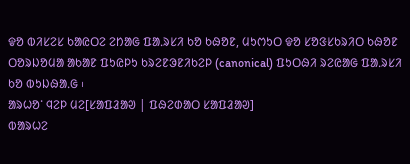ᱫᱚ ᱵᱤᱥᱮᱥ ᱠᱟᱭᱛᱮ ᱮᱴᱟᱜ ᱯᱟᱹᱨᱥᱤ ᱠᱚ ᱠᱷᱚᱱ, ᱢᱩᱬᱩᱛ ᱫᱚ ᱥᱚᱝᱥᱠᱨᱤᱛ ᱠᱷᱚᱱ ᱛᱚᱨᱡᱚᱢᱟ ᱟᱠᱟᱱ ᱯᱩᱭᱞᱩ ᱠᱨᱮᱱᱳᱱᱤᱠᱮᱞ (canonical) ᱯᱩᱛᱷᱤ ᱨᱮᱭᱟᱜ ᱯᱟᱹᱨᱥᱤ ᱠᱚ ᱵᱩᱡᱷᱟᱹᱜ ᱾
ᱟᱨᱦᱚᱸ ᱧᱮᱞ ᱢᱮ[ᱥᱟᱯᱲᱟᱣ | ᱯᱷᱮᱰᱟᱛ ᱥᱟᱯᱲᱟᱣ]
ᱵᱟᱨᱦᱮ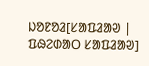ᱡᱚᱱᱚᱲ[ᱥᱟᱯᱲᱟᱣ | ᱯᱷᱮᱰᱟᱛ ᱥᱟᱯᱲᱟᱣ]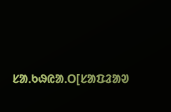ᱥᱟᱹᱠᱷᱭᱟᱹᱛ[ᱥᱟᱯᱲᱟᱣ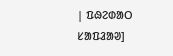| ᱯᱷᱮᱰᱟᱛ ᱥᱟᱯᱲᱟᱣ]